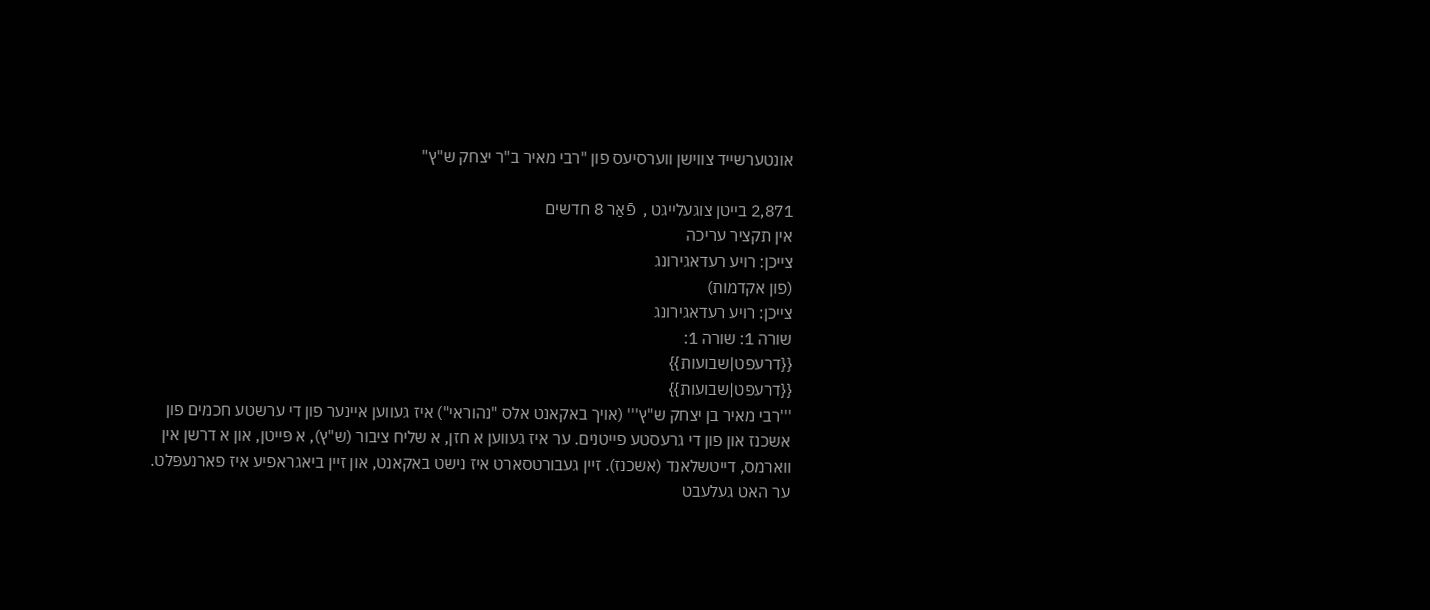אונטערשייד צווישן ווערסיעס פון "רבי מאיר ב"ר יצחק ש"ץ"

2,871 בייטן צוגעלייגט ,  פֿאַר 8 חדשים
אין תקציר עריכה
צייכן: רויע רעדאגירונג
(פון אקדמות)
צייכן: רויע רעדאגירונג
שורה 1: שורה 1:
{{דרעפט|שבועות}}
{{דרעפט|שבועות}}
'''רבי מאיר בן יצחק ש"ץ''' (אויך באקאנט אלס "נהוראי") איז געווען איינער פון די ערשטע חכמים פון אשכנז און פון די גרעסטע פייטנים. ער איז געווען א חזן, א שליח ציבור (ש"ץ), א פּייטן, און א דרשן אין ווארמס, דייטשלאנד (אשכנז). זיין געבורטסארט איז נישט באקאנט, און זיין ביאגראפיע איז פארנעפּלט. ער האט געלעבט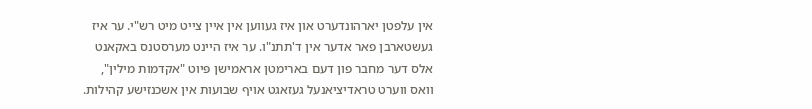אין עלפטן יארהונדערט און איז געווען אין איין צייט מיט רש"י. ער איז געשטארבן פאר אדער אין ד'תתנ"ו. ער איז היינט מערסטנס באקאנט אלס דער מחבר פון דעם בארימטן אראמישן פּיוט "אקדמות מילין", וואס ווערט טראדיציאנעל געזאגט אויף שבועות אין אשכנזישע קהילות.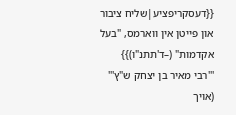{{דעסקריפציע|שליח ציבור און פייטן אין ווארמס, "בעל אקדמות" (–ד'תתנ"ו)}}
'''רבי מאיר בן יצחק ש"ץ''' (אויך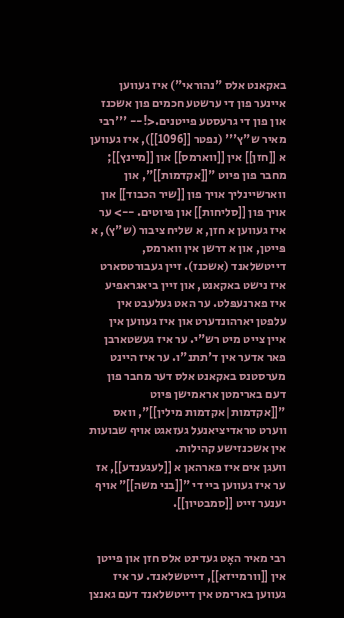באקאנט אלס "נהוראי") איז געווען איינער פון די ערשטע חכמים פון אשכנז און פון די גרעסטע פייטנים.<!-- '''רבי מאיר ש"ץ''' (נפטר [[1096]]), איז געווען א [[חזן]] אין [[ווארמס]] און [[מיינץ]]; מחבר פון פיוט "[[אקדמות]]", און ווארשיינליך אויך פון [[שיר הכבוד]] און אויך פון [[סליחות]] און פיוטים. --> ער איז געווען א חזן, א שליח ציבור (ש"ץ), א פּייטן, און א דרשן אין ווארמס, דייטשלאנד (אשכנז). זיין געבורטסארט איז נישט באקאנט, און זיין ביאגראפיע איז פארנעפּלט. ער האט געלעבט אין עלפטן יארהונדערט און איז געווען אין איין צייט מיט רש"י. ער איז געשטארבן פאר אדער אין ד'תתנ"ו. ער איז היינט מערסטנס באקאנט אלס דער מחבר פון דעם בארימטן אראמישן פּיוט "[[אקדמות|אקדמות מילין]]", וואס ווערט טראדיציאנעל געזאגט אויף שבועות אין אשכנזישע קהילות.
וועגן אים איז פארהאן א [[לעגענדע]], אז ער איז געווען ביי די "[[בני משה]]" אויף יענער זייט [[סמבטיון]].


רבי מאיר האָט געדינט אלס חזן און פייטן אין [[וורמייזא]], דייטשלאנד. ער איז געווען בארימט אין דייטשלאנד דעם גאנצן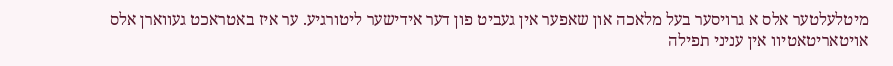מיטלעלטער אלס א גרויסער בעל מלאכה און שאפער אין געביט פון דער אידישער ליטורגיע. ער איז באטראכט געווארן אלס אויטאריטאטיוו אין עניני תפילה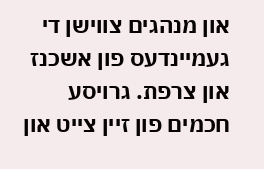און מנהגים צווישן די געמיינדעס פון אשכנז און צרפת. גרויסע חכמים פון זיין צייט און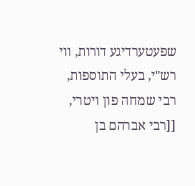שפעטערדיגע דורות, ווי רש"י, בעלי התוספות, רבי שמחה פון ויטרי, [[רבי אברהם בן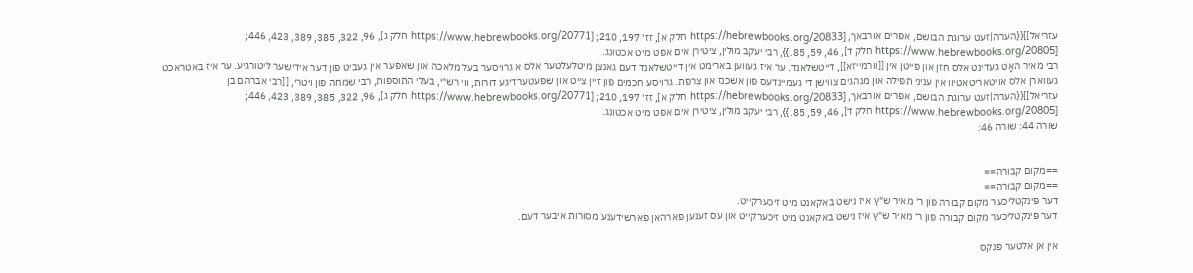עזריאל]]{{הערה|זעט ערוגת הבושם, אפרים אורבאך, [https://hebrewbooks.org/20833 חלק א], זז' 197, 210; [https://www.hebrewbooks.org/20771 חלק ג], 96, 322, 385, 389, 423, 446; [https://www.hebrewbooks.org/20805 חלק ד], 46, 59, 85.}}, רבי יעקב מולין, ציטירן אים אפט מיט אכטונג.
רבי מאיר האָט געדינט אלס חזן און פייטן אין [[וורמייזא]], דייטשלאנד. ער איז געווען בארימט אין דייטשלאנד דעם גאנצן מיטלעלטער אלס א גרויסער בעל מלאכה און שאפער אין געביט פון דער אידישער ליטורגיע. ער איז באטראכט געווארן אלס אויטאריטאטיוו אין עניני תפילה און מנהגים צווישן די געמיינדעס פון אשכנז און צרפת. גרויסע חכמים פון זיין צייט און שפעטערדיגע דורות, ווי רש"י, בעלי התוספות, רבי שמחה פון ויטרי, [[רבי אברהם בן עזריאל]]{{הערה|זעט ערוגת הבושם, אפרים אורבאך, [https://hebrewbooks.org/20833 חלק א], זז' 197, 210; [https://www.hebrewbooks.org/20771 חלק ג], 96, 322, 385, 389, 423, 446; [https://www.hebrewbooks.org/20805 חלק ד], 46, 59, 85.}}, רבי יעקב מולין, ציטירן אים אפט מיט אכטונג.
שורה 44: שורה 46:


==מקום קבורה==
==מקום קבורה==
דער פּינקטליכער מקום קבורה פון ר' מאיר ש"ץ איז נישט באקאנט מיט זיכערקייט.
דער פּינקטליכער מקום קבורה פון ר' מאיר ש"ץ איז נישט באקאנט מיט זיכערקייט און עס זענען פארהאן פארשידענע מסורות איבער דעם.

אין אן אלטער פנקס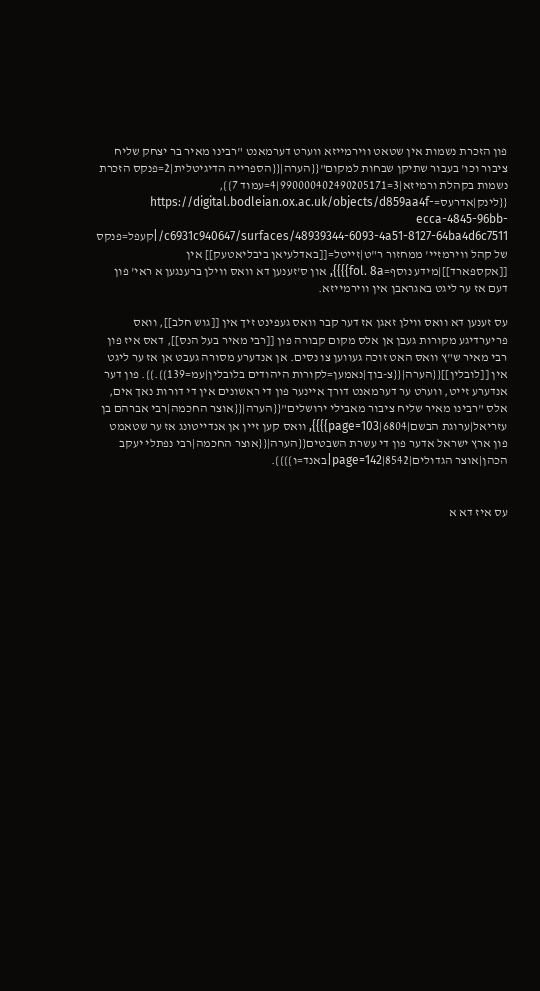פון הזכרת נשמות אין שטאט ווירמייזא ווערט דערמאנט "רבינו מאיר בר יצחק שליח ציבור וכו' בעבור שתיקן שבחות למקום"{{הערה|{{הספרייה הדיגיטלית|2=פנקס הזכרת נשמות בקהלת ורמיזא|3=990000402490205171|4=עמוד 7}}, {{לינק|אדרעס=https://digital.bodleian.ox.ac.uk/objects/d859aa4f-ecca-4845-96bb-c6931c940647/surfaces/48939344-6093-4a51-8127-64ba4d6c7511/|קעפל=פנקס של קהל ווירמזיי' ממחזור ר"ט|זייטל=[[באדלעיאן ביבליאטעק]] אין [[אקספארד]]|מידע נוסף=fol. 8a}}}}, און ס'זענען דא וואס ווילן ברענגען א ראי' פון דעם אז ער ליגט באגראבן אין ווירמייזא.

עס זענען דא וואס ווילן זאגן אז דער קבר וואס געפינט זיך אין [[גוש חלב]], וואס פריערדיגע מקורות געבן אן אלס מקום קבורה פון [[רבי מאיר בעל הנס]], דאס איז פון רבי מאיר ש"ץ וואס האט זוכה געווען צו נסים. אן אנדערע מסורה געבט אן אז ער ליגט אין [[לובלין]]{{הערה|{{צ-בוך|נאמען=לקורות היהודים בלובלין|עמ=139}}.}}. פון דער אנדערע זייט, ווערט ער דערמאנט דורך איינער פון די ראשונים אין די דורות נאך אים, אלס "רבינו מאיר שליח ציבור מאבילי ירושלים"{{הערה|{{אוצר החכמה|רבי אברהם בן עזריאל|ערוגת הבשם|6804|page=103}}}}, וואס קען זיין אן אנדייטונג אז ער שטאמט פון ארץ ישראל אדער פון די עשרת השבטים{{הערה|{{אוצר החכמה|רבי נפתלי יעקב הכהן|אוצר הגדולים|8542|page=142|באנד=ו}}}}.


עס איז דא א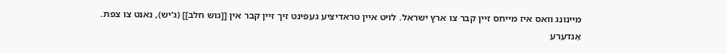מיינונג וואס איז מייחס זיין קבר צו ארץ ישראל. לויט איין טראדיציע געפינט זיך זיין קבר אין [[גוש חלב]] (ג'יש), נאנט צו צפת. אַנדערע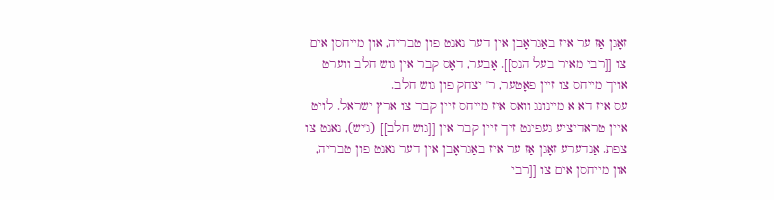זאָגן אַז ער איז באַגראָבן אין דער נאנט פון טבריה, און מייחסן אים צו [[רבי מאיר בעל הנס]]. אָבער, דאָס קבר אין גוש חלב ווערט אויך מייחס צו זיין פאָטער, ר' יצחק פון גוש חלב.
עס איז דא א מיינונג וואס איז מייחס זיין קבר צו ארץ ישראל. לויט איין טראדיציע געפינט זיך זיין קבר אין [[גוש חלב]] (ג'יש), נאנט צו צפת. אַנדערע זאָגן אַז ער איז באַגראָבן אין דער נאנט פון טבריה, און מייחסן אים צו [[רבי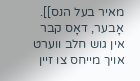מאיר בעל הנס]]. אָבער, דאָס קבר אין גוש חלב ווערט אויך מייחס צו זיין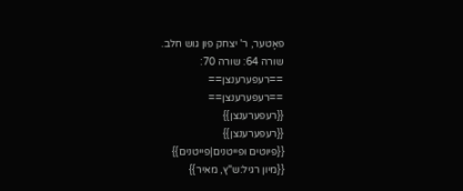פאָטער, ר' יצחק פון גוש חלב.
שורה 64: שורה 70:
==רעפערענצן==
==רעפערענצן==
{{רעפערענצן}}
{{רעפערענצן}}
{{פיוטים ופייטנים|פייטנים}}
{{מיון רגיל:ש"ץ, מאיר}}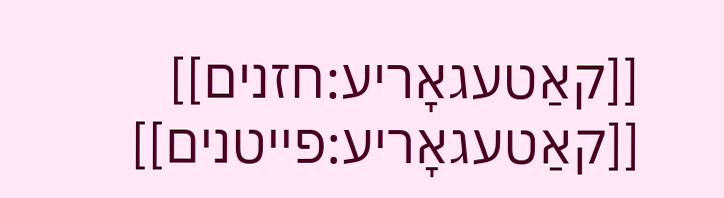[[קאַטעגאָריע:חזנים]]
[[קאַטעגאָריע:פייטנים]]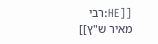[[HE:רבי מאיר ש"ץ]]